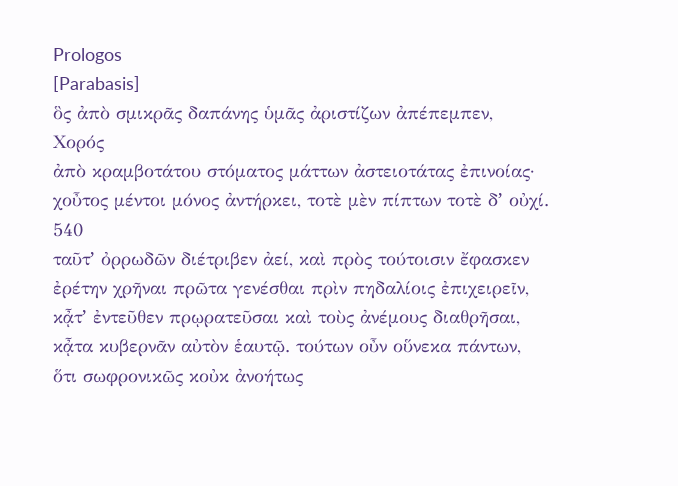Prologos
[Parabasis]
ὃς ἀπὸ σμικρᾶς δαπάνης ὑμᾶς ἀριστίζων ἀπέπεμπεν,
Χορός
ἀπὸ κραμβοτάτου στόματος μάττων ἀστειοτάτας ἐπινοίας·
χοὖτος μέντοι μόνος ἀντήρκει, τοτὲ μὲν πίπτων τοτὲ δʼ οὐχί.
540
ταῦτʼ ὀρρωδῶν διέτριβεν ἀεί, καὶ πρὸς τούτοισιν ἔφασκεν
ἐρέτην χρῆναι πρῶτα γενέσθαι πρὶν πηδαλίοις ἐπιχειρεῖν,
κᾆτʼ ἐντεῦθεν πρῳρατεῦσαι καὶ τοὺς ἀνέμους διαθρῆσαι,
κᾆτα κυβερνᾶν αὐτὸν ἑαυτῷ. τούτων οὖν οὕνεκα πάντων,
ὅτι σωφρονικῶς κοὐκ ἀνοήτως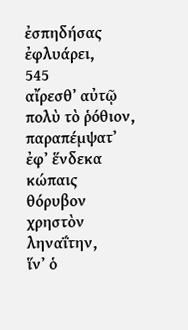ἐσπηδήσας ἐφλυάρει,
545
αἴρεσθʼ αὐτῷ πολὺ τὸ ῥόθιον, παραπέμψατʼ ἐφʼ ἕνδεκα κώπαις
θόρυβον χρηστὸν ληναΐτην,
ἵνʼ ὁ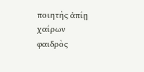ποιητὴς ἀπίῃ χαίρων
φαιδρὸς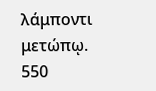λάμποντι μετώπῳ.
550